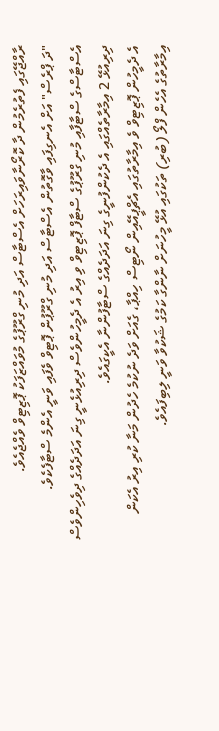ރާއްޖޭގައި ފެތުރެމުން ދާ ކޮރޯނާވައިރަހަށް އެސްޓާސް އަދި މުނި ގްރޫޕުގެ މުވައްޒަފަކު ޕޮޒިޓިވް ވެއްޖެއެވެ.
"ދަ ޕްރެސް" އަށް އެނގިފައި ވާގޮތުން އެސްޓާސް އަދި މުނި ގްރޫޕުން ޕޮޓިވް ވެފައި ވަނީ އެންމެ ސްޓާފެކެވެ. އެސްޓާސްގެ ސްޓާފާއި މުނި ގްރޫޕުގެ ސްޓާފް ޕޮޒިޓިވް ވި އިރު އެ ދެމީހުންވެސް ދިރިއުޅެނީ ގިނަ އަދަދެއްގެ ދިވެހިންވެސް ދިރިއުޅޭ 2 އިމާރާތެއްގައި އެ ދެކުންފުނީގެ ގިނަ އަދަދެއްގެ ސްޓާފުންނާ އެކީގައެވެ.
އެ ދެމީހުން ޕޮޒިޓިވް ވެ އިމާރާތުގައި އެޗްޕީއޭއިން ނޯޓިސް ހިއްޕާ، ގެއަށް ވަދެ ނުކުމެ ހެދުން މަނާ ކުރި އިރު އެކަން އިމާރާތުގެ އެހެން ފްލޯ (ބުރި) ތަކުގައި އުޅޭ މީހުނަށް ނާންގާ ކަމުގެ ޝަކުވާ ވަނީ ލިބިފައެވެ.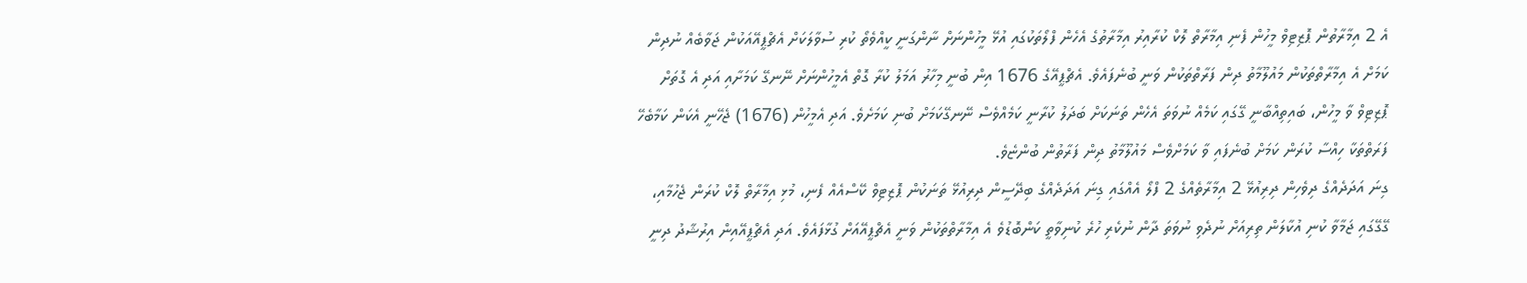އެ 2 އިމާރާތުން ޕޮޒިޓިވް މީހުން ފެނި އިމާރާތް ލޮކް ކުރާއިރު އިމާރާތުގެ އެހެން ފްލޯތަކުގައި އުޅޭ މީހުންނަށް ނާންގަނީ ކީއްވެތޯ ކުރި ސުވާލަކަށް އެޗްޕީއޭއަކުން ޖަވާބެއް ނުދިން ކަމަށް އެ އިމާރާތްތަކުން މައުލޫމާތު ދިން ފަރާތްތަކުން ވަނީ ބުނެފައެވެ. އެޗްޕީއޭގެ 1676 އިން ބުނީ މިހާރު އަމަލު ކުރާ ގޮތް އެމީހުންނަށް ނޭނގޭ ކަމަށާއި އަދި އެ ގޮތަށް ޕޮޒިޓިވް ވާ މީހުން، ބައިތިއްބާނީ ގޭގައި ކަމެއް ނުވަތަ އެހެން ތަނަކަށް ބަދަލު ކުރާނީ ކަމެއްވެސް ނޭނގޭކަމަށް ބުނި ކަމަށެވެ. އަދި އެމީހުން (1676) ޖެހޭނީ އެކަން ކަމާބެހޭ ފަރަތްތަކާ ހިއްސާ ކުރަން ކަމަށް ބުނެފައި ވާ ކަމަށްވެސް މައުލޫމާތު ދިން ފަރާތުން ބުންޏެވެ.
ގިނަ އަދަދެއްގެ ދިވެހިން ދިރިއުޅޭ 2 އިމާރާތެއްގެ 2 ފްލޯ އެއްގައި ގިނަ އަދަދެއްގެ ބިދޭސީން ދިރިއުޅޭ ތަނަކުން ޕޮޒިޓިވް ކޭސްއެއް ފެނި، މުޅި އިމާރާތް ލޮކް ކުރަން ޖެހުމާއި، ގޭގޭގައި ޖަމާވާ ކުނި އުކާލަން ތިރިއަށް ނުދެވި ނުވަތަ ދާން ނުކެރި ހުރެ ކުނިވާތީ ކަންބޮޑުވެ އެ އިމާރާތްތަކުން ވަނީ އެޗްޕީއޭއަށް ގުޅާފައެވެ. އަދި އެޗްޕީއޭއިން އިރުޝާދު ދިނީ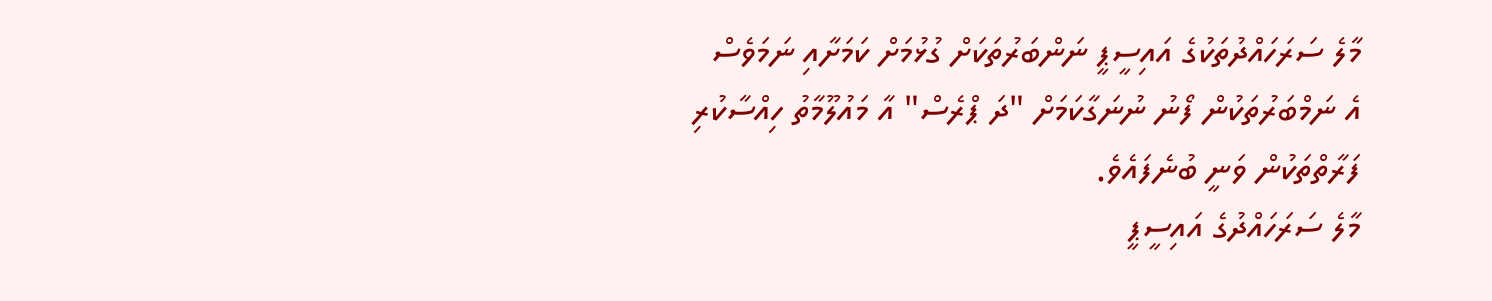މާލެ ސަރަހައްދުތަކުގެ އައިސީޕީ ނަންބަރުތަކަށް ގުޅުމަށް ކަމަށާއި ނަމަވެސް އެ ނަމްބަރުތަކުން ފޯނު ނުނަގާކަމަށް "ދަ ޕްރެސް" އާ މައުލޫމާތު ހިއްސާކުރި ފަރާތްތަކުން ވަނީ ބުނެފައެވެ.
މާލެ ސަރަހައްދުގެ އައިސީޕީ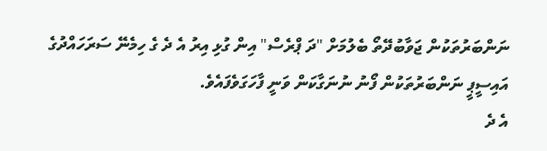ނަންބަރުތަކުން ޖަވާބުދޭތޯ ބެލުމަށް "ދަ ޕްރެސް" އިން ގުޅި އިރު އެ ދެ ގެ ހިމެނޭ ސަރަހައްދުގެ އައިސީޕީ ނަންބަރުތަކުން ފޯނު ނުނަގާކަން ވަނީ ފާހަގަވެފައެވެ.
އެ ދެ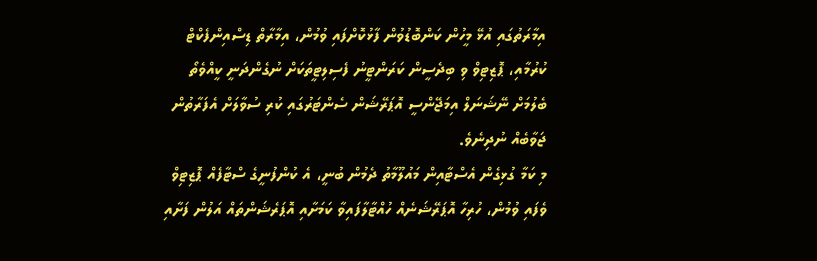އިމާރަތުގައި އުޅޭ މީހުން ކަންބޮޑުވުން ފާޅުކޮށްފައި ވުމުން، އިމާރާތް ޑިސްއިންފެކްޓް ކުރުމާއި، ޕޮޒިޓިވް ވި ބިދެސީން ކަރަންޓީނު ފެސިލިޓީތަކަށް ނުގެންދަނީ ކީއްވެތޯ ބެލުމަށް ނޭޝަނަލް އިމަޖޭންސީ އޮޕަރޭޝަން ސެންޓަރުގައި ކުރި ސުވާލަށް އެފަރާތުން ޖަވާބެއް ނުދިނެވެ.
މި ކަމާ ގުޅިގެން އެސްޓާއިން މައުލޫމާތު ދެމުން ބުނީ، އެ ކުންފުނީގެ ސްޓާފެއް ޕޮޒިޓިވް ވެފައި ވުމުން، ހުރިހާ އޮޕަރޭޝަނެއް ހުއްޓާލާފައިވާ ކަމަށާއި އޮޕަރެޝަންތައް އަލުން ފަށާއި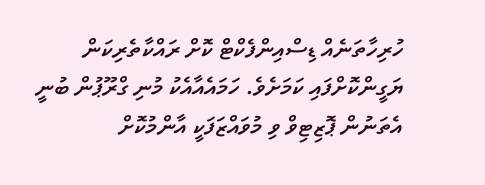ހުރިހާތަނެއް ޑިސްއިންފެކްޓް ކޮށް ރައްކާތެރިކަން ޔަގީންކޮށްފައި ކަމަށެވެ. ހަމައެއާއެކު މުނި ގްރޫޕުން ބުނީ އެތަނުން ޕޮޒިޓިވް ވި މުވައްޒަފަކީ އާންމުކޮށް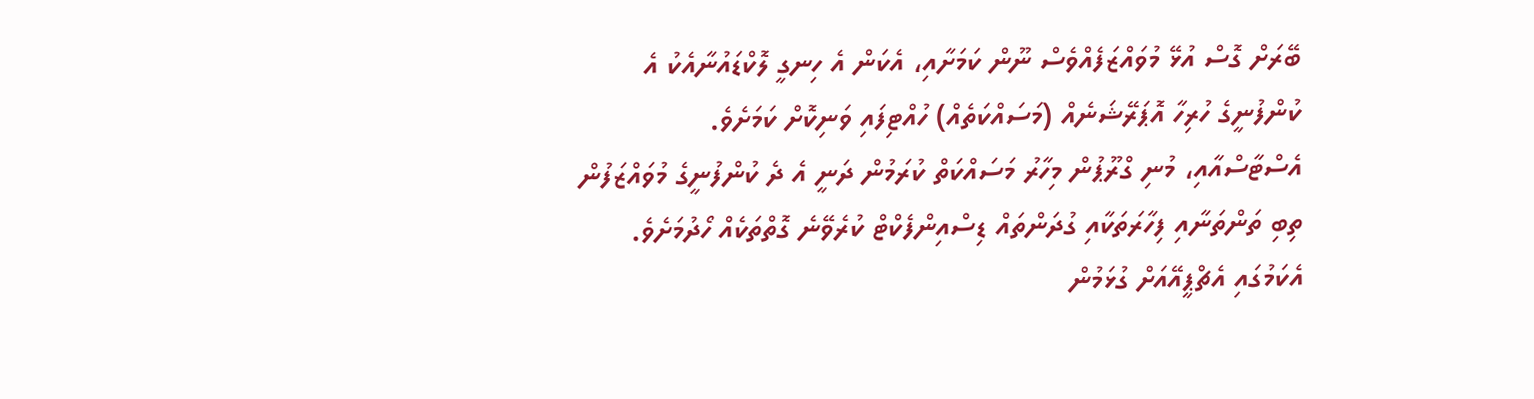ބޭރަށް ގޮސް އުޅޭ މުވައްޒަފެއްވެސް ނޫން ކަމަށާއި، އެކަން އެ ހިނގީ ލޮކްޑައުނާއެކު އެ ކުންފުނީގެ ހުރިހާ އޮޕަރޭޝަނެއް (މަސައްކަތެއް) ހުއްޓިފައި ވަނިކޮށް ކަމަށެވެ.
އެސްޓާސްއާއި، މުނި ގްރޫޕުން މިހާރު މަސައްކަތް ކުރަމުން ދަނީ އެ ދެ ކުންފުނީގެ މުވައްޒަފުން ތިބި ތަންތަނާއި ފިހާރަތަކާއި ގުދަންތައް ޑިސްއިންފެކްޓް ކުރެވޭނެ ގޮތްތަކެއް ހޯދުމަށެވެ. އެކަމުގައި އެޗްޕީއޭއަށް ގުޅަމުން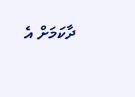ދާކަމަށް އެ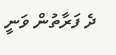ދެ ފަރާތުން ވަނީ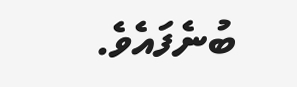ބުނެފައެވެ.